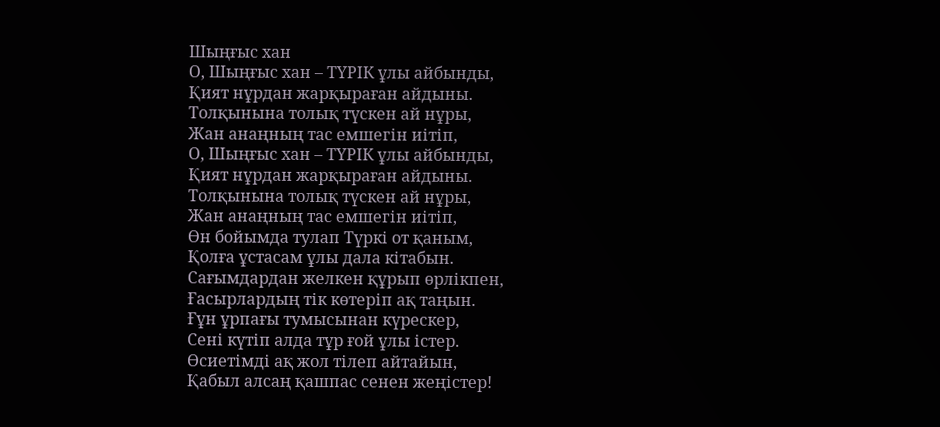Шыңғыс хан
О, Шыңғыс хан – ТҮРІК ұлы айбынды,
Қият нұрдан жарқыраған айдыны.
Толқынына толық түскен ай нұры,
Жан анаңның тас емшегін иітіп,
О, Шыңғыс хан – ТҮРІК ұлы айбынды,
Қият нұрдан жарқыраған айдыны.
Толқынына толық түскен ай нұры,
Жан анаңның тас емшегін иітіп,
Өн бойымда тулап Түркі от қаным,
Қолға ұстасам ұлы дала кітабын.
Сағымдардан желкен құрып өрлікпен,
Ғасырлардың тік көтеріп ақ таңын.
Ғұн ұрпағы тумысынан күрескер,
Сені күтіп алда тұр ғой ұлы істер.
Өсиетімді ақ жол тілеп айтайын,
Қабыл алсаң қашпас сенен жеңістер!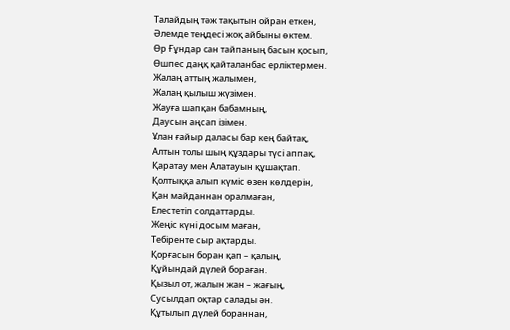Талайдың тәж тақытын ойран еткен,
Әлемде теңдесі жоқ айбыны өктем.
Өр Ғұндар cан тайпаның басын қосып,
Өшпес даңқ қайталанбас ерліктермен.
Жалаң аттың жалымен,
Жалаң қылыш жүзімен.
Жауға шапқан бабамның,
Даусын аңсап ізімен.
Ұлан ғайыр даласы бар кең байтақ,
Алтын толы шың құздары түсі аппақ,
Қаратау мен Алатауын құшақтап.
Қолтыққа алып күміс өзен көлдерін,
Қан майданнан оралмаған,
Елестетіп солдаттарды.
Жеңіс күні досым маған,
Тебіренте сыр ақтарды.
Қорғасын боран қап – қалың,
Құйындай дүлей бораған.
Қызыл от, жалын жан – жағың,
Сусылдап оқтар салады ән.
Құтылып дүлей бораннан,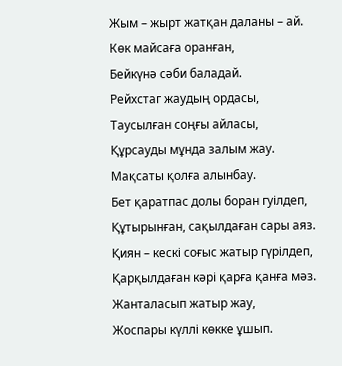Жым – жырт жатқан даланы – ай.
Көк майсаға оранған,
Бейкүнә сәби баладай.
Рейхcтаг жаудың ордасы,
Таусылған соңғы айласы,
Құрсауды мұнда залым жау.
Мақсаты қолға алынбау.
Бет қаратпас долы боран гуілдеп,
Құтырынған, сақылдаған сары аяз.
Қиян – кескі соғыс жатыр гүрілдеп,
Қарқылдаған кәрі қарға қанға мәз.
Жанталасып жатыр жау,
Жоспары күллі көкке ұшып.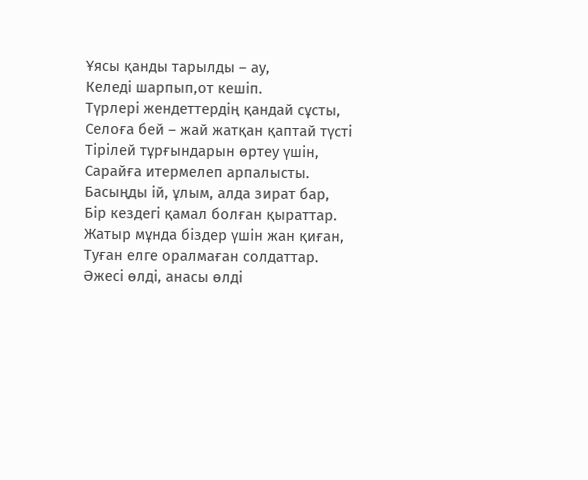Ұясы қанды тарылды – ау,
Келеді шарпып,от кешіп.
Түрлері жендеттердің қандай сұсты,
Селоға бей – жай жатқан қаптай түсті
Тірілей тұрғындарын өртеу үшін,
Сарайға итермелеп арпалысты.
Басыңды ій, ұлым, алда зират бар,
Бір кездегі қамал болған қыраттар.
Жатыр мұнда біздер үшін жан қиған,
Туған елге оралмаған солдаттар.
Әжесі өлді, анасы өлді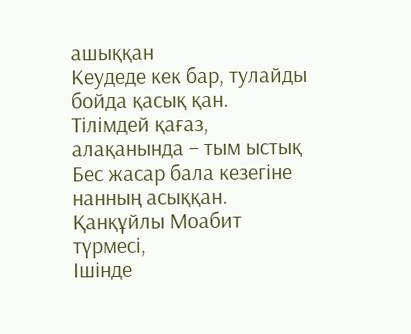ашыққан
Кеудеде кек бар, тулайды бойда қасық қан.
Тілімдей қағаз, алақанында – тым ыстық
Бес жасар бала кезегіне нанның асыққан.
Қанқұйлы Моабит түрмесі,
Ішінде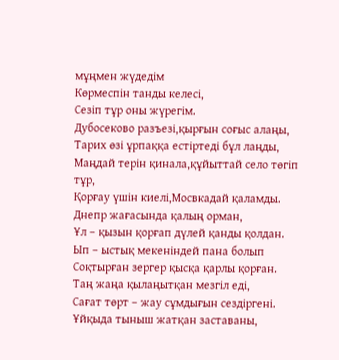мұңмен жүдедім
Көрмеспін танды келесі,
Сезіп тұр оны жүрегім.
Дубосеково разъезі,қырғын соғыс алаңы,
Тарих өзі ұрпаққа естіртеді бұл лаңды,
Маңдай терін қинала,құйыттай село төгіп тұр,
Қорғау үшін киелі,Мосвкадай қаламды.
Днепр жағасында қалың орман,
Ұл – қызын қорғап дүлей қанды қолдан.
Ып – ыстық мекеніндей пана болып
Соқтырған зергер қысқа қарлы қорған.
Таң жаңа қылаңытқан мезгіл еді,
Сағат төрт – жау сұмдығын сездіргені.
Ұйқыда тыныш жатқан заставаны,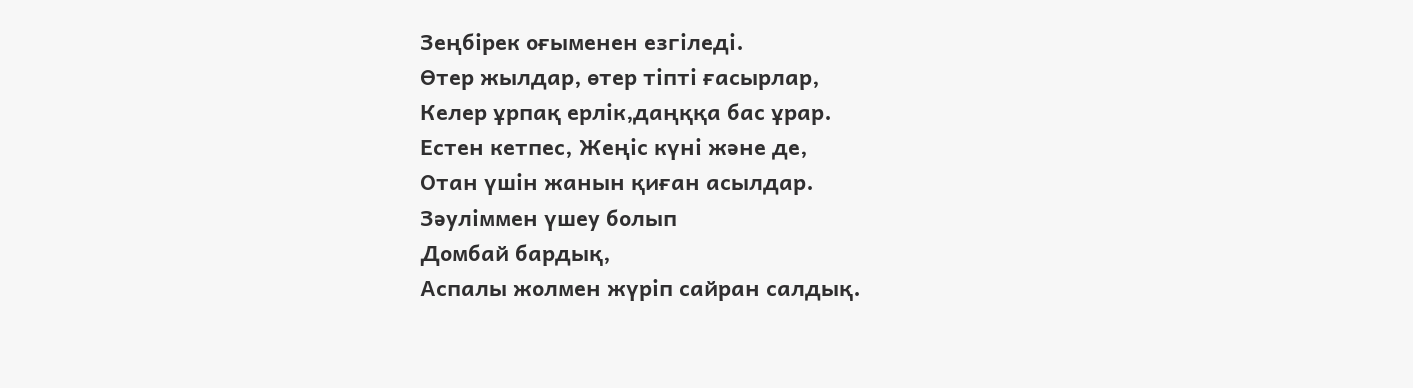Зеңбірек оғыменен езгіледі.
Өтер жылдар, өтер тіпті ғасырлар,
Келер ұрпақ ерлік,даңққа бас ұрар.
Естен кетпес, Жеңіс күні және де,
Отан үшін жанын қиған асылдар.
Зәуліммен үшеу болып
Домбай бардық,
Аспалы жолмен жүріп сайран салдық.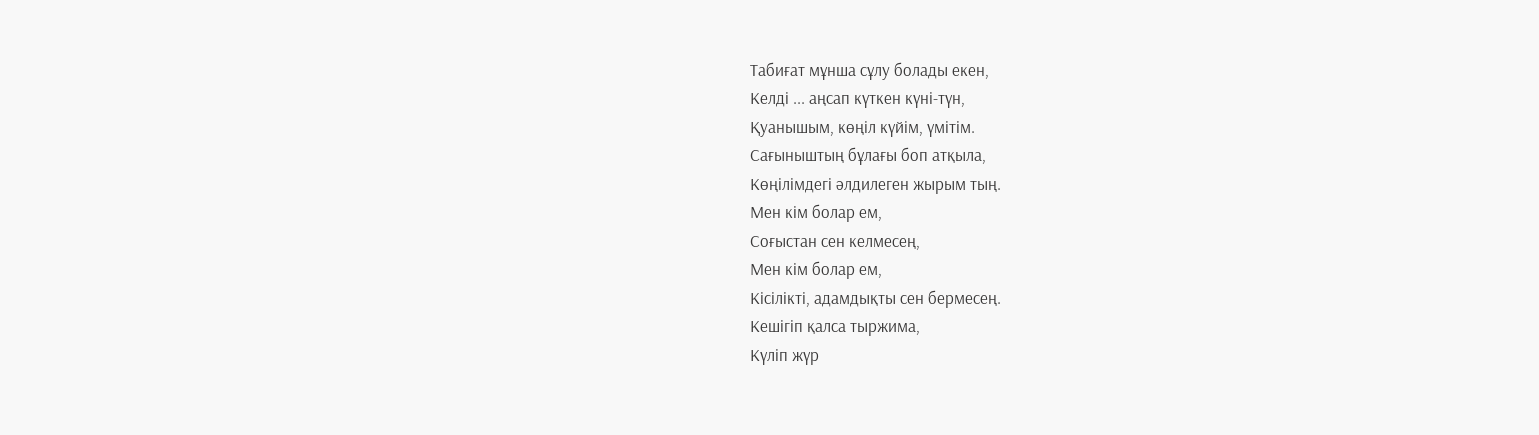Табиғат мұнша сұлу болады екен,
Келді ... аңсап күткен күні-түн,
Қуанышым, көңіл күйім, үмітім.
Сағыныштың бұлағы боп атқыла,
Көңілімдегі әлдилеген жырым тың.
Мен кім болар ем,
Соғыстан сен келмесең,
Мен кім болар ем,
Кісілікті, адамдықты сен бермесең.
Кешігіп қалса тыржима,
Күліп жүр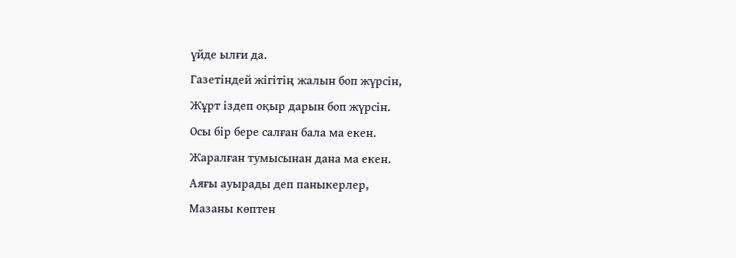үйде ылғи да.
Газетіндей жігітің жалын боп жүрсін,
Жұрт іздеп оқыр дарын боп жүрсін.
Осы бір бере салған бала ма екен.
Жаралған тумысынан дана ма екен.
Аяғы ауырады деп паныкерлер,
Мазаны көптен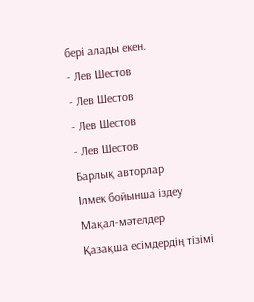бері алады екен.
- Лев Шестов
- Лев Шестов
- Лев Шестов
- Лев Шестов
Барлық авторлар
Ілмек бойынша іздеу
Мақал-мәтелдер
Қазақша есімдердің тізімі